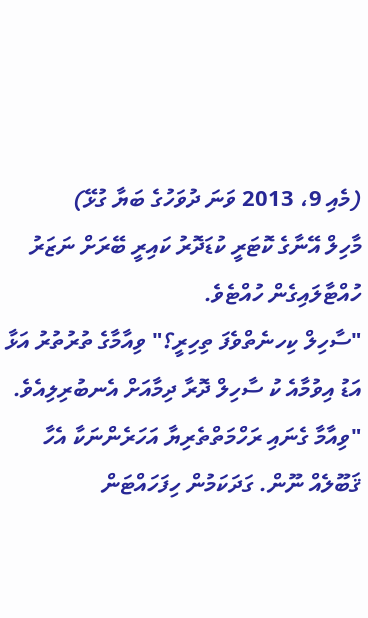(މެއި 9، 2013 ވަނަ ދުވަހުގެ ބަޔާ ގުޅޭ)
މާހިލް އޭނާގެ ކޮޓަރީ ކުޑަދޮރު ކައިރީ ބޭރަށް ނަޒަރު ހުއްޓާލައިގެން ހުއްޓެވެ.
"ސާހިލް ކިހނެތްވެފަ ތިހިރީ؟" ވިއާމާގެ ތުރުތުރު އަޅާ އަޑު އިވުމާއެ ކު ސާހިލް ދޮރާ ދިމާއަށް އެނބުރިލިއެވެ.
"ވިއާމާ ގެނައި ރަހްމަތްތެރިޔާ އަހަރެންނަކާ އެހާ ޤަބޫލެއް ނޫން. ގަދަކަމުން ހިފަހައްޓަން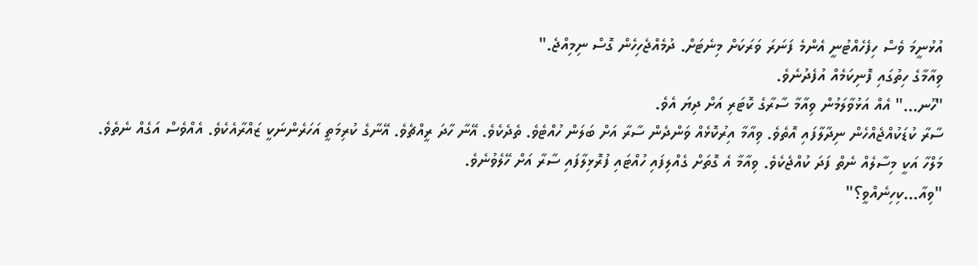އުޅުނީމަ ވެސް ހިފެހެއްޓުނީ އެންމެ ފަނަރަ ވަރަކަށް މިނެޓަށް. ދުމެއްޖެހިހެން ގޮސް ނިމިއްޖެ."
ވިއާމާގެ ހިތުގައި ފޮނިކަމެއް އުފެދުނެވެ.
"ހޫނ…" އެއް އަޅުވާލަމުން ވިއާމާ ސާރާގެ ކޮޓަރި އަށް ދިޔަ އެވެ.
ސާރާ ކުޑަކުއްޖެއްހެން ނިދާލާފައި އޮތެވެ. ވިއާމާ އިރުކޮޅެއް ވަންދެން ސާރާ އަށް ބަލަން ހުއްޓެވެ. ތެދެކެވެ. އޭނާ ހާދަ ރީއްޗެވެ. އޭނާގެ ކުރިމަތީ އަހަރެންނަކީ ޒައްރާއެކެވެ. އެއްވެސް އަގެއް ނެތެވެ. މަލްހާ އަކީ މިސާލެއް ނެތް ފަދަ ކުއްޖެކެވެ. ވިއާމާ އެ ގޮތަށް ގެއްލިފައި ހުއްޓައި ފުރޮޅިލާފައި ސާރާ އަށް ހޭލެވުނެވެ.
"ވިއާ…ކިހިނެއްވީ؟"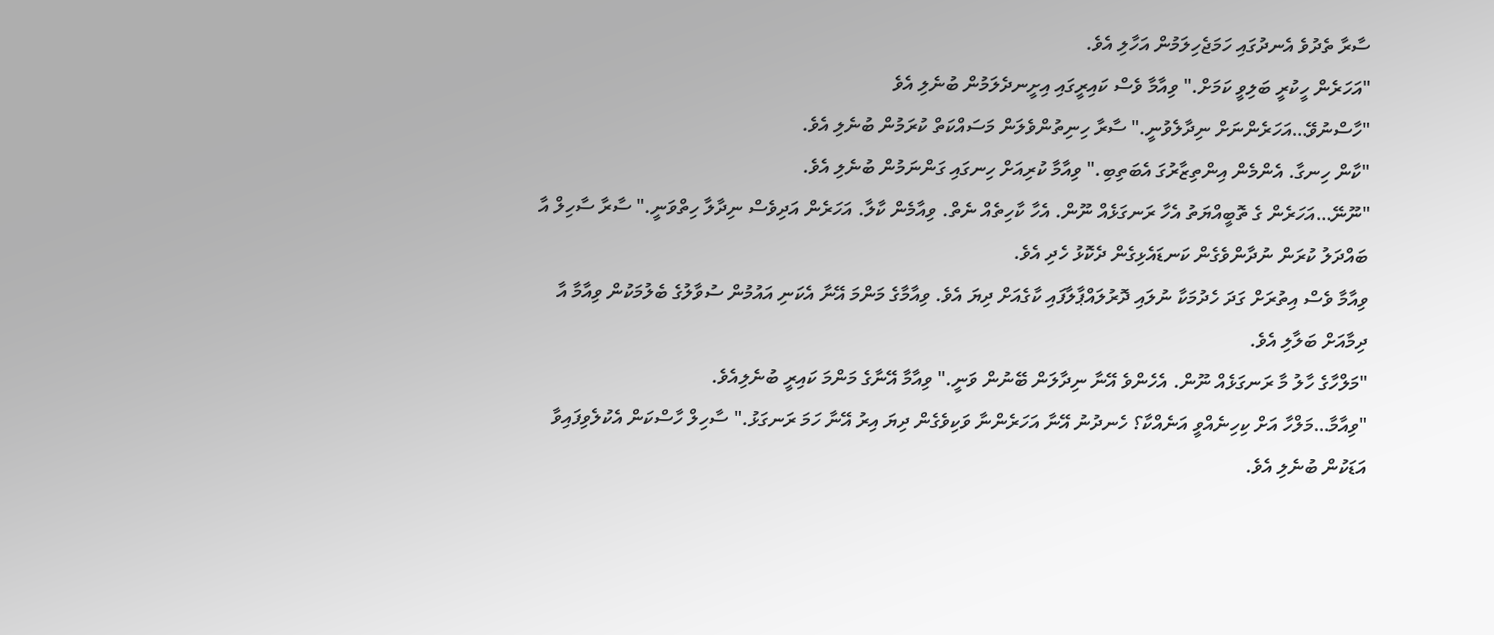ސާރާ ތެދުވެ އެނދުގައި ހަމަޖެހިލަމުން އަހާލި އެވެ.
"އަހަރެން ހީކުރީ ބަލިވީ ކަމަށް." ވިއާމާ ވެސް ކައިރީގައި އިށީނދެލަމުން ބުނެލި އެވެ
"ހާސްނުވޭ…އަހަރެންނަށް ނިދާލެވުނީ." ސާރާ ހިނިތުންވެލަން މަސައްކަތް ކުރަމުން ބުނެލި އެވެ.
"ކާން ހިނގާ. އެންމެން އިންތިޒާރުގަ އެބަތިބި." ވިއާމާ ކުރިއަށް ހިނގައި ގަންނަމުން ބުނެލި އެވެ.
"ނޫނޭ…އަހަރެން ގެ ތޮބީއްޔަތު އެހާ ރަނގަޅެއް ނޫން. އެހާ ކާހިތެއް ނެތް. ވިއާމެން ކާލާ. އަހަރެން އަދިވެސް ނިދާލާ ހިތްވަނީ." ސާރާ ސާހިލް އާ ބައްދަލު ކުރަން ނުދާންވެގެން ކަނޑައެޅިގެން ދެކޮޅު ހެދި އެވެ.
ވިއާމާ ވެސް އިތުރަށް ގަދަ ހެދުމަކާ ނުލައި ދޮރުލައްޕާލާފައި ކާގެއަށް ދިޔަ އެވެ. ވިއާމާގެ މަންމަ އޭނާ އެކަނި އައުމުން ސުވާލުގެ ބެލުމަކުން ވިއާމާ އާ ދިމާއަށް ބަލާލި އެވެ.
"މަލްހާގެ ހާލު މާ ރަނގަޅެއް ނޫން. އެހެންވެ އޭނާ ނިދާލަން ބޭނުން ވަނީ." ވިއާމާ އޭނާގެ މަންމަ ކައިރީ ބުނެލިއެވެ.
"ވިއާމާ…މަލްހާ އަށް ކިހިނެއްވީ އަނެއްކާ؟ ހެނދުނު އޭނާ އަހަރެންނާ ވަކިވެގެން ދިޔަ އިރު އޭނާ ހަމަ ރަނގަޅު." ސާހިލް ހާސްކަން އެކުލެވިފައިވާ އަޑަކުން ބުނެލި އެވެ.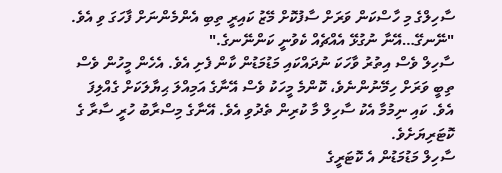ސާހިލްގެ މި ހާސްކަން ވަރަށް ސާފުކޮށް މޭޒު ކައިރީ ތިބި އެންމެންނަށް ފާހަގަ ވި އެވެ.
"ނޭނގޭ…އޭނާ ނުގުޅޭ އެއްޗެއް ކެވުނީ ކަންނޭނގެ."
ސާހިލް ވެސް އިތުރު ވާހަކަ ނުދައްކައި މަޑުމަޑުން ކާން ފެށި އެވެ. އެހެން މީހުން ވެސް ތިބީ ވަރަށް ހިމޭނުންނެވެ، ކޮންމެ މީހަކު ވެސް އޭނާގެ އަމިއްލަ ޙިޔާލަކަށް ގެއްލިފަ އެވެ. ކައި ނިމުމާ އެކު ސާހިލް މާ ކުރިން ތެދުވި އެވެ. އޭނާގެ މިސްރާބު ހުރީ ސާރާ ގެ ކޮޓަރިޔަށެވެ.
ސާހިލް މަޑުމަޑުން އެ ކޮޓަރީގެ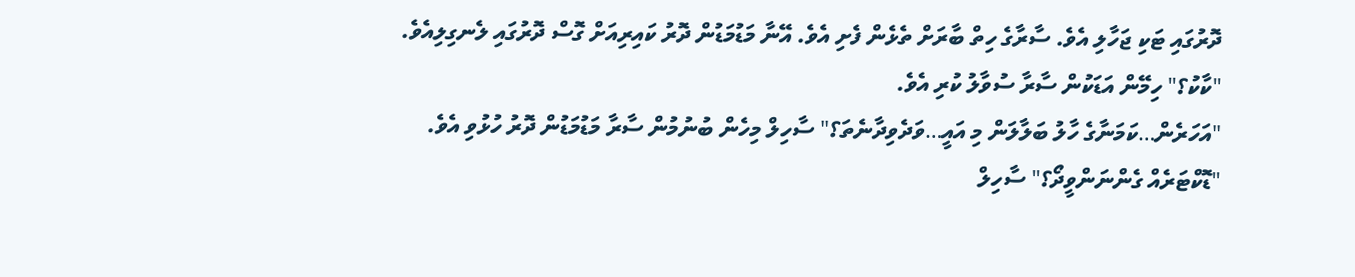ދޮރުގައި ޓަކި ޖަހާލި އެވެ. ސާރާގެ ހިތް ބާރަށް ތެޅެން ފެށި އެވެ. އޭނާ މަޑުމަޑުން ދޮރު ކައިރިއަށް ގޮސް ދޮރުގައި ލެނގިލިއެވެ.
"ކާކު؟" ހިމޭން އަޑަކުން ސާރާ ސުވާލު ކުރި އެވެ.
"އަހަރެން…ކަމަނާގެ ހާލު ބަލާލަން މި އައީ…ވަދެވިދާނެތަ؟" ސާހިލް މިހެން ބުނުމުން ސާރާ މަޑުމަޑުން ދޮރު ހުޅުވި އެވެ.
"ޑޮކްޓަރެއް ގެންނަންވީދޯ؟" ސާހިލް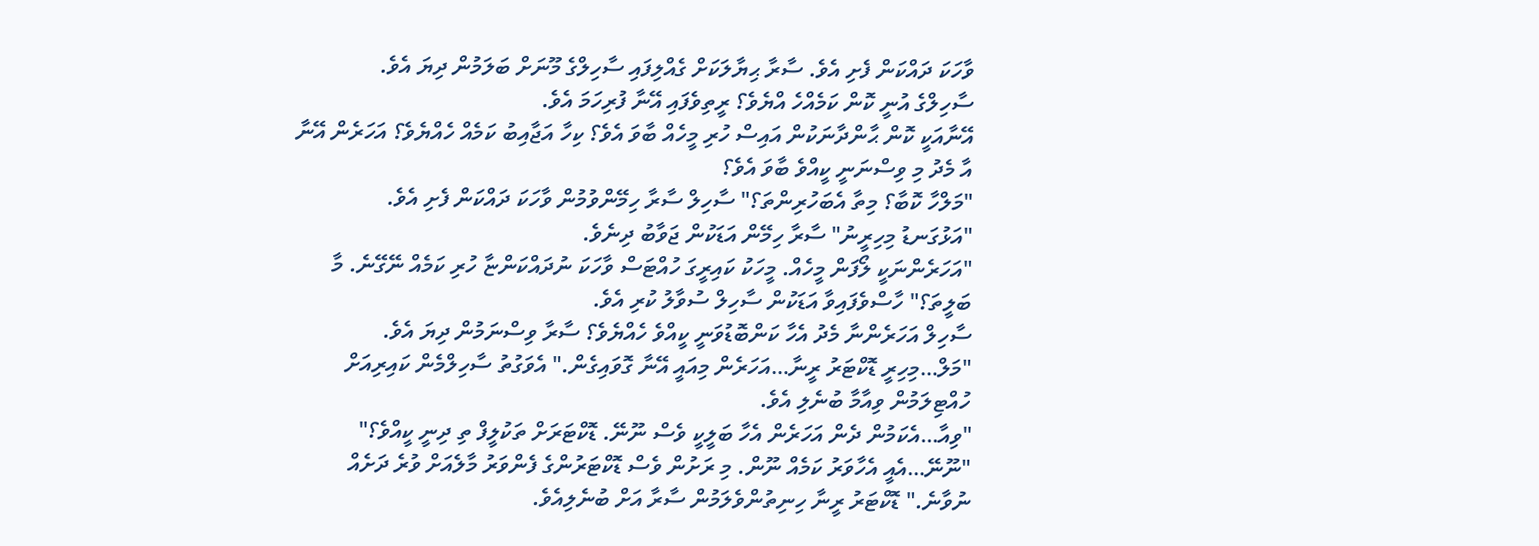ވާހަކަ ދައްކަން ފެށި އެވެ. ސާރާ ޙިޔާލަކަށް ގެއްލިފައި ސާހިލްގެ މޫނަށް ބަލަމުން ދިޔަ އެވެ.
ސާހިލްގެ އުނީ ކޮން ކަމެއްހެ އްޔެވެ؟ ރީތިވެފައި އޭނާ ފުރިހަމަ އެވެ.
އޭނާއަކީ ކޮން ޙާންދާނަކުން އައިސް ހުރި މީހެއް ބާވަ އެވެ؟ ކިހާ އަޖާއިބު ކަމެއް ހެއްޔެވެ؟ އަހަރެން އޭނާ އާ މެދު މި ވިސްނަނީ ކީއްވެ ބާވަ އެވެ؟
"މަލްހާ ކޮބާ؟ މިތާ އެބަހުރިންތަ؟" ސާހިލް ސާރާ ހިމޭންވުމުން ވާހަކަ ދައްކަން ފެށި އެވެ.
"އަޅުގަނޑު މިހިރީނު" ސާރާ ހިމޭން އަޑަކުން ޖަވާބު ދިނެވެ.
"އަހަރެންނަކީ ލޯފަން މީހެއް. މީހަކު ކައިރީގަ ހުއްޓަސް ވާހަކަ ނުދައްކަންޏާ ހުރި ކަމެއް ނޭގޭނެ. މާ ބަލީތަ؟" ހާސްވެފައިވާ އަޑަކުން ސާހިލް ސުވާލު ކުރި އެވެ.
ސާހިލް އަހަރެންނާ މެދު އެހާ ކަންބޮޑުވަނީ ކީއްވެ ހެއްޔެވެ؟ ސާރާ ވިސްނަމުން ދިޔަ އެވެ.
"މަލް…މިހިރީ ޑޮކްޓަރު ރީނާ…އަހަރެން މިއައީ އޭނާ ގޮވައިގެން." އެވަގުތު ސާހިލްމެން ކައިރިއަށް ހުއްޓިލަމުން ވިއާމާ ބުނެލި އެވެ.
"ވިއާ…އެކަމުން ދެން އަހަރެން އެހާ ބަލީކީ ވެސް ނޫނޭ. ޑޮކްޓަރަށް ތަކުލީފް ތި ދިނީ ކީއްވެ؟"
"ނޫނޭ…އެއީ އެހާވަރު ކަމެއް ނޫން. މި ރަށުން ވެސް ޑޮކްޓަރުންގެ ފެންވަރު މާލެއަށް ވުރެ ދަށެއް ނުވާނެ." ޑޮކްޓަރު ރީނާ ހިނިތުންވެލަމުން ސާރާ އަށް ބުނެލިއެވެ.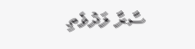ސާރާ ލަދުވެތި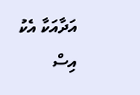އަދާއަކާ އެކު އިސް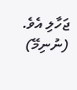ޖަހާލި އެވެ.
(ނުނިމޭ)